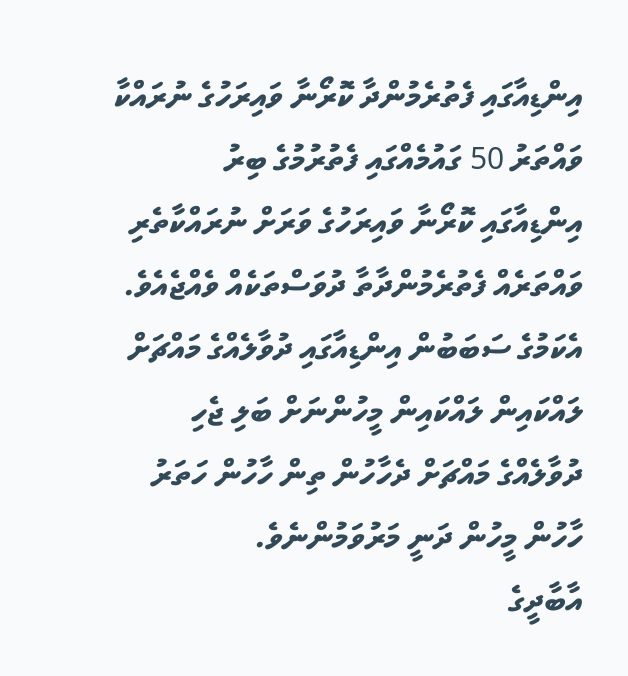އިންޑިއާގައި ފެތުރެމުންދާ ކޮރޯނާ ވައިރަހުގެ ނުރައްކާ ވައްތަރު 50 ގައުމެއްގައި ފެތުރުމުގެ ބިރު
އިންޑިއާގައި ކޮރޯނާ ވައިރަހުގެ ވަރަށް ނުރައްކާތެރި ވައްތަރެއް ފެތުރެމުންދާތާ ދުވަސްތަކެއް ވެއްޖެއެވެ. އެކަމުގެ ސަބަބުން އިންޑިއާގައި ދުވާލެއްގެ މައްޗަށް ލައްކައިން ލައްކައިން މީހުންނަށް ބަލި ޖެހި ދުވާލެއްގެ މައްޗަށް ދެހާހުން ތިން ހާހުން ހަތަރު ހާހުން މީހުން ދަނީ މަރުވަމުންނެވެ.
އާބާދީގެ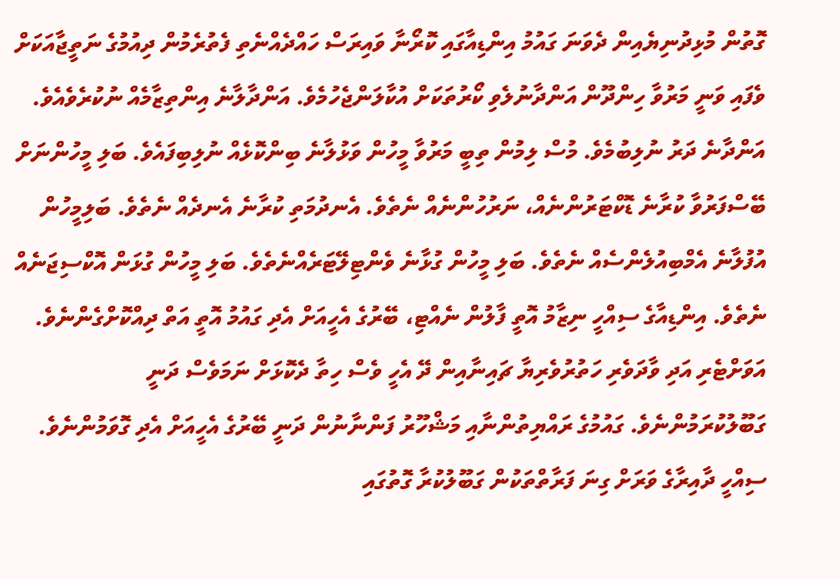ގޮތުން މުޅިދުނިޔެއިން ދެވަނަ ގައުމު އިންޑިއާގައި ކޮރޯނާ ވައިރަސް ހައްދެއްނެތި ފެތުރެމުން ދިއުމުގެ ނަތީޖާއަކަށް ވެފައި ވަނީ މަރުވާ ހިންދޫން އަންދާނުލެވި ކޯރުތަކަށް އުކާލަންޖެހުމެވެ. އަންދާލާނެ އިންތިޒާމެއް ނުކުރެވެއެވެ. އަންދާނެ ދަރު ނުލިބުމެވެ. މުސް ލިމުން ތިބީ މަރުވާ މީހުން ވަޅުލާނެ ބިންކޮޅެއް ނުލިބިފައެވެ. ބަލި މީހުންނަށް ބޭސްފަރުވާ ކުރާނެ ޑޮކްޓަރުންނެއް، ނަރުހުންނެއް ނެތެވެ. އެނދުމަތި ކުރާނެ އެނދެއް ނެތެވެ. ބަލިމީހުން އުފުލާނެ އެމްބިއުލެންސެއް ނެތެވެ. ބަލި މީހުން ގުޅާނެ ވެންޓިލޭޓަރެއްނެތެވެ. ބަލި މީހުން ގުޅަން އޮކްސިޖަނެއް ނެތެވެ. އިންޑިއާގެ ސިއްހީ ނިޒާމު އޮތީ ފާލުން ނެއްޓި، ބޭރުގެ އެހީއަށް އެދި ގައުމު އޮތީ އަތް ދިއްކޮށްގެންނެވެ. އަވަށްޓެރި އަދި ވާދަވެރި ހަތުރުވެރިޔާ ޗައިނާއިން ދޭ އެހީ ވެސް ހިތާ ދެކޮޅަށް ނަމަވެސް ދަނީ ގަބޫލުކުރަމުންނެވެ. ގައުމުގެ ރައްޔިތުންނާއި މަޝްހޫރު ފަންނާނުން ދަނީ ބޭރުގެ އެހީއަށް އެދި ގޮވަމުންނެވެ.
ސިއްހީ ދާއިރާގެ ވަރަށް ގިނަ ފަރާތްތަކުން ގަބޫލުކުރާ ގޮތުގައި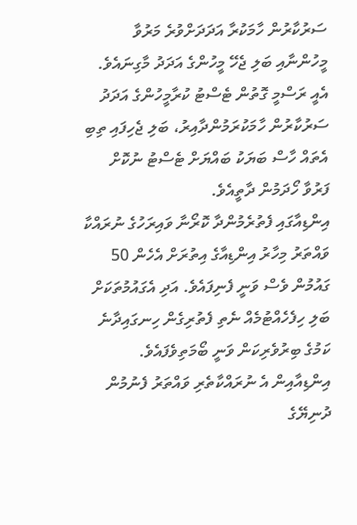ސަރުކާރުން ހާމަކުރާ އަދަދަށްވުރެ މަރުވާ މީހުންނާއި ބަލި ޖެހޭ މީހުންގެ އަދަދު މާގިނައެވެ. އެއީ ރަސްމީ ގޮތުން ޓެސްޓު ކުރާމީހުންގެ އަދަދު ސަރުކާރުން ހާމަކުރަމުންދާއިރު، ބަލި ޖެހިފައި ތިބި އެތައް ހާސް ބަޔަކު ބައްޔަށް ޓެސްޓު ނުކޮށް ފަރުވާ ހޯދަމުން ދާތީއެވެ.
އިންޑިއާގައި ފެތުރެމުންދާ ކޮރޯނާ ވައިރަހުގެ ނުރައްކާ ވައްތަރު މިހާރު އިންޑިއާގެ އިތުރަށް އެހެން 50 ގައުމުން ވެސް ވަނީ ފެނިފައެވެ. އަދި އެގައުމުތަކަށް ބަލި ހިފެހެއްޓުމެއް ނެތި ފެތުރިގެން ހިނގައިދާނެ ކަމުގެ ބިރުވެރިކަން ވަނީ ބޯމަތިވެފައެވެ.
އިންޑިއާއިން އެ ނުރައްކާތެރި ވައްތަރު ފެނުމުން ދުނިޔޭގެ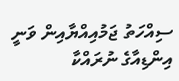ސިއްހަތު ޖަމުއިއްޔާއިން ވަނީ އިންޑިއާގެ ނުރައްކާ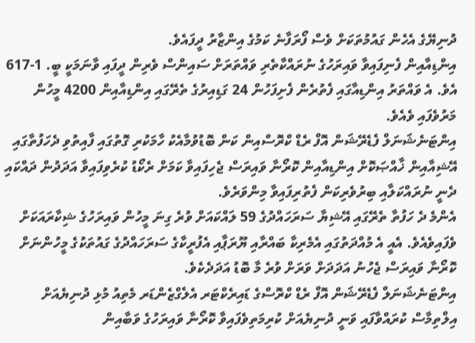ދުނިޔޭގެ އެހެން ގައުމުތަކަށް ވެސް ފޯރަފާނެ ކަމުގެ އިންޒާރު ދީފައެވެ.
އިންޑިއާއިން ފެނިފައިވާ ވައިރަހުގެ ނުރައްކާތެރި ވައްތަރަށް ސައިންސް ވެރިން ދީފައި ވާނަމަކީ ބީ. 1-617 އެވެ. އެ ވައްތަރު އިންޑިއާގައި ފެތުރެން ފެށިފަހުން 24 ގަޑިއިރުގެ ތެރޭގައި އިންޑިއާއިން 4200 މީހުން މަރުވެފައި ވެއެވެ.
އިންޓަނެޝަނަލް ފެޑެރޭޝަން އޮފް ރެޑް ކްރޮސްއިން ކަން ބޮޑުވުމާއެކު ހާމަކުރި ގޮތުގައި ފާއިތުވި ދެހަފުތާގައި އޭޝިއާއިން ޚާއްޞަކޮށް އިންޑިއާއިން ކޮރޯނާ ވައިރަސް ޖެހިފައިވާ ކަމަށް ރެކޯޑު ކުރެވިފައިވާ އަދަދުން ދައްކައި ދެނީ ނުރައްކަލާއި ބިރުވެރިކަން ފެތުރިފައިވާ މިންވަރެވެ.
އެންމެ ދެ ހަފުތާ ތެރޭގައި އޭޝިޔާ ސަރަހައްދުގެ 59 ލައްކައަށް ވުރެ ގިނަ މީހުން ވައިރަހުގެ ޝިކާރައަކަށް ވެފައިވެއެވެ. އެއީ އެ މުއްދަތުގައި އެމެރިކާ ބައްރާއި ޔޫރަޕާއި އެފުރީކާގެ ސަރަހައްދުގެ ގައުތަކުގެ މީހުންނަށް ކޮރޯނާ ވައިރަސް ޖެހުނު އަދަދަށް ވަރަށް ވުރެ މާ ބޮޑު އަދަދެކެވެ.
އިންޓަނެޝަނަލް ފެޑެރޭޝަން އޮފް ރެޑް ކްރޮސްގެ ޑައިރެކްޓަރ އެލެގްޒެންޑަރ މެތިއު މުޅި ދުނިޔެއަށް އިލްތިމާސް ކުރައްވާފައި ވަނީ ދުނިޔެއަށް ކުރިމަތިވެފައިވާ ކޮރޯނާ ވައިރަހުގެ ވަބާއިން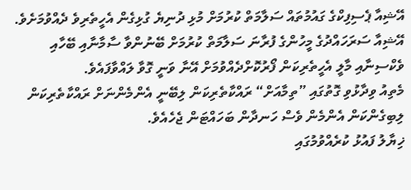އޭޝިއާ ޕެސިފިކްގެ ގައުމުތައް ސަލާމަތް ކުރުމަށް މުޅި ދުނިޔެ ގުޅިގެން އެހީތެރިވެ ދެއްވުމަށެވެ. އޭޝިއާ ސަރަހައްދުގެ މީހުންގެ ފުރާނަ ސަލާމަތް ކުރުމަށް ބޭނުންވާ ސާމާނާއި ބޭހާއި ވެކްސިނާއި މާލީ އެހީތެރިކަން ފޯރުކޮށްދެއްވުމަށް އޭނާ ވަނީ ގޮވާ ލައްވާފައެވެ.
މެތިއު ވިދާޅުވި ގޮތުގައި ”ތިމާއަށް“ ރައްކާތެރިކަން ލިބޭނީ އެންމެންނަށް ރައްކާތެރިކަން ލިބިގެންކަން އެންމެން ވެސް ހަނދާން ބަހައްޓަން ޖެހެއެވެ.
ޚިޔާލު ފައުޅު ކުރެއްވުމުގައި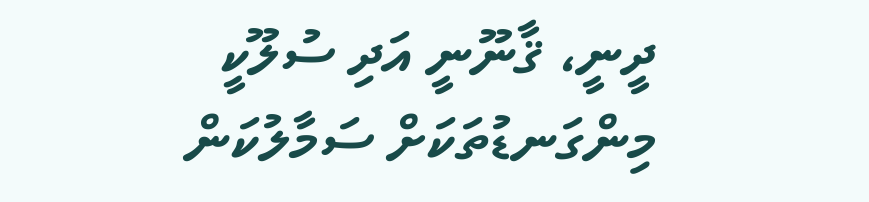ދީނީ، ޤާނޫނީ އަދި ސުލޫކީ މިންގަނޑުތަކަށް ސަމާލުކަން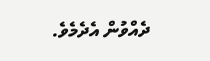ދެއްވުން އެދެމެވެ.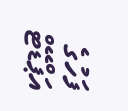ފަހުގެ އަޕްޑޭޓް